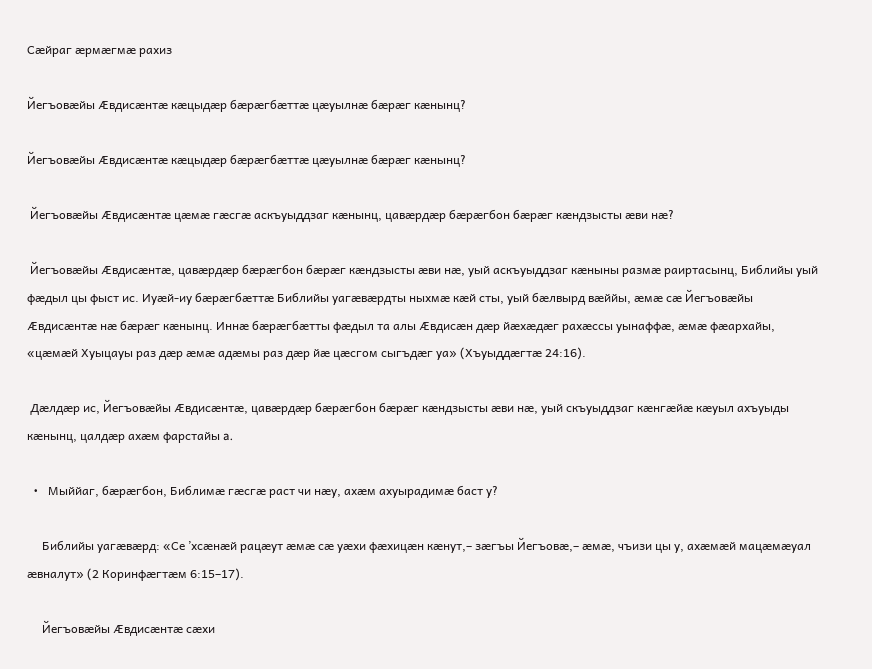Сӕйраг ӕрмӕгмӕ рахиз

Йегъовӕйы Ӕвдисӕнтӕ кӕцыдӕр бӕрӕгбӕттӕ цӕуылнӕ бӕрӕг кӕнынц?

Йегъовӕйы Ӕвдисӕнтӕ кӕцыдӕр бӕрӕгбӕттӕ цӕуылнӕ бӕрӕг кӕнынц?

 Йегъовӕйы Ӕвдисӕнтӕ цӕмӕ гӕсгӕ аскъуыддзаг кӕнынц, цавӕрдӕр бӕрӕгбон бӕрӕг кӕндзысты ӕви нӕ?

 Йегъовӕйы Ӕвдисӕнтӕ, цавӕрдӕр бӕрӕгбон бӕрӕг кӕндзысты ӕви нӕ, уый аскъуыддзаг кӕныны размӕ раиртасынц, Библийы уый фӕдыл цы фыст ис. Иуӕй-иу бӕрӕгбӕттӕ Библийы уагӕвӕрдты ныхмӕ кӕй сты, уый бӕлвырд вӕййы, ӕмӕ сӕ Йегъовӕйы Ӕвдисӕнтӕ нӕ бӕрӕг кӕнынц. Иннӕ бӕрӕгбӕтты фӕдыл та алы Ӕвдисӕн дӕр йӕхӕдӕг рахӕссы уынаффӕ, ӕмӕ фӕархайы, «цӕмӕй Хуыцауы раз дӕр ӕмӕ адӕмы раз дӕр йӕ цӕсгом сыгъдӕг уа» (Хъуыддӕгтӕ 24:16).

 Дӕлдӕр ис, Йегъовӕйы Ӕвдисӕнтӕ, цавӕрдӕр бӕрӕгбон бӕрӕг кӕндзысты ӕви нӕ, уый скъуыддзаг кӕнгӕйӕ кӕуыл ахъуыды кӕнынц, цалдӕр ахӕм фарстайы a.

  •   Мыййаг, бӕрӕгбон, Библимӕ гӕсгӕ раст чи нӕу, ахӕм ахуырадимӕ баст у?

     Библийы уагӕвӕрд: «Се ’хсӕнӕй рацӕут ӕмӕ сӕ уӕхи фӕхицӕн кӕнут,– зӕгъы Йегъовӕ,– ӕмӕ, чъизи цы у, ахӕмӕй мацӕмӕуал ӕвналут» (2 Коринфӕгтӕм 6:15–17).

     Йегъовӕйы Ӕвдисӕнтӕ сӕхи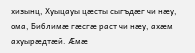хизынц, Хуыцауы цӕсты сыгъдӕг чи нӕу, ома, Библимӕ гӕсгӕ раст чи нӕу, ахӕм ахуырӕдтӕй. Ӕмӕ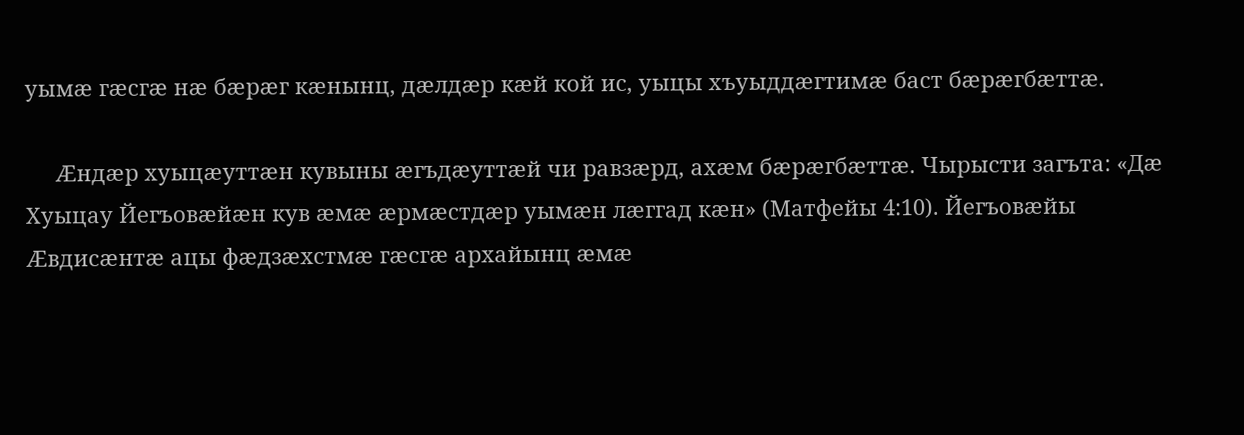уымӕ гӕсгӕ нӕ бӕрӕг кӕнынц, дӕлдӕр кӕй кой ис, уыцы хъуыддӕгтимӕ баст бӕрӕгбӕттӕ.

     Ӕндӕр хуыцӕуттӕн кувыны ӕгъдӕуттӕй чи равзӕрд, ахӕм бӕрӕгбӕттӕ. Чырысти загъта: «Дӕ Хуыцау Йегъовӕйӕн кув ӕмӕ ӕрмӕстдӕр уымӕн лӕггад кӕн» (Матфейы 4:10). Йегъовӕйы Ӕвдисӕнтӕ ацы фӕдзӕхстмӕ гӕсгӕ архайынц ӕмӕ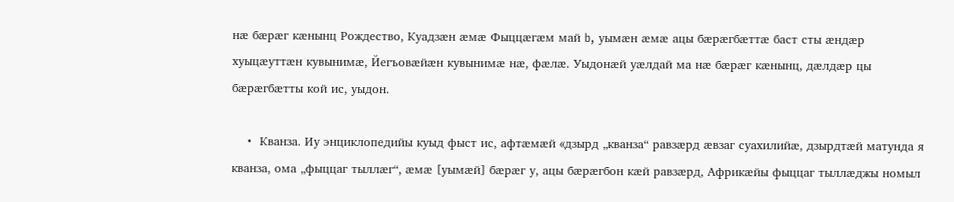нӕ бӕрӕг кӕнынц Рождество, Куадзӕн ӕмӕ Фыццӕгӕм май b, уымӕн ӕмӕ ацы бӕрӕгбӕттӕ баст сты ӕндӕр хуыцӕуттӕн кувынимӕ, Йегъовӕйӕн кувынимӕ нӕ, фӕлӕ. Уыдонӕй уӕлдай ма нӕ бӕрӕг кӕнынц, дӕлдӕр цы бӕрӕгбӕтты кой ис, уыдон.

    •  Кванза. Иу энциклопедийы куыд фыст ис, афтӕмӕй «дзырд „кванза“ равзӕрд ӕвзаг суахилийӕ, дзырдтӕй матунда я кванза, ома „фыццаг тыллӕг“, ӕмӕ [уымӕй] бӕрӕг у, ацы бӕрӕгбон кӕй равзӕрд, Африкӕйы фыццаг тыллӕджы номыл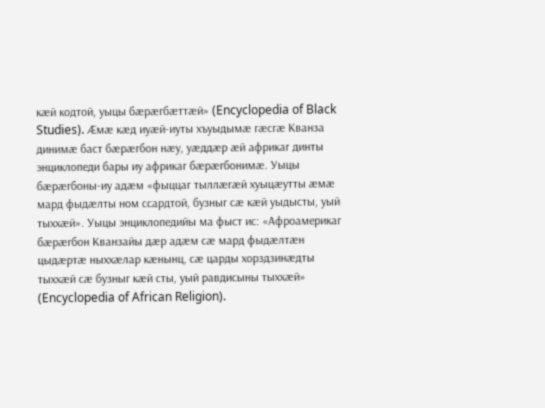кӕй кодтой, уыцы бӕрӕгбӕттӕй» (Encyclopedia of Black Studies). Ӕмӕ кӕд иуӕй-иуты хъуыдымӕ гӕсгӕ Кванза динимӕ баст бӕрӕгбон нӕу, уӕддӕр ӕй африкаг динты энциклопеди бары иу африкаг бӕрӕгбонимӕ. Уыцы бӕрӕгбоны-иу адӕм «фыццаг тыллӕгӕй хуыцӕутты ӕмӕ мард фыдӕлты ном ссардтой, бузныг сӕ кӕй уыдысты, уый тыххӕй». Уыцы энциклопедийы ма фыст ис: «Афроамерикаг бӕрӕгбон Кванзайы дӕр адӕм сӕ мард фыдӕлтӕн цыдӕртӕ ныххӕлар кӕнынц, сӕ царды хорздзинӕдты тыххӕй сӕ бузныг кӕй сты, уый равдисыны тыххӕй» (Encyclopedia of African Religion).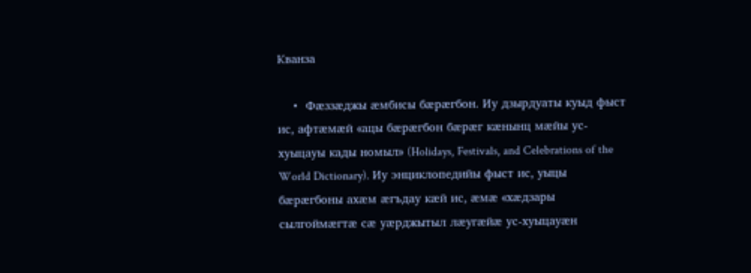Кванза

    •  Фӕззӕджы ӕмбисы бӕрӕгбон. Иу дзырдуаты куыд фыст ис, афтӕмӕй «ацы бӕрӕгбон бӕрӕг кӕнынц мӕйы ус-хуыцауы кады номыл» (Holidays, Festivals, and Celebrations of the World Dictionary). Иу энциклопедийы фыст ис, уыцы бӕрӕгбоны ахӕм ӕгъдау кӕй ис, ӕмӕ «хӕдзары сылгоймӕгтӕ сӕ уӕрджытыл лӕугӕйӕ ус-хуыцауӕн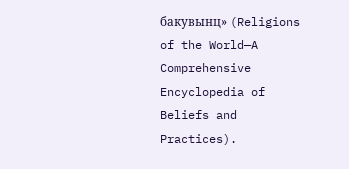бакувынц» (Religions of the World—A Comprehensive Encyclopedia of Beliefs and Practices).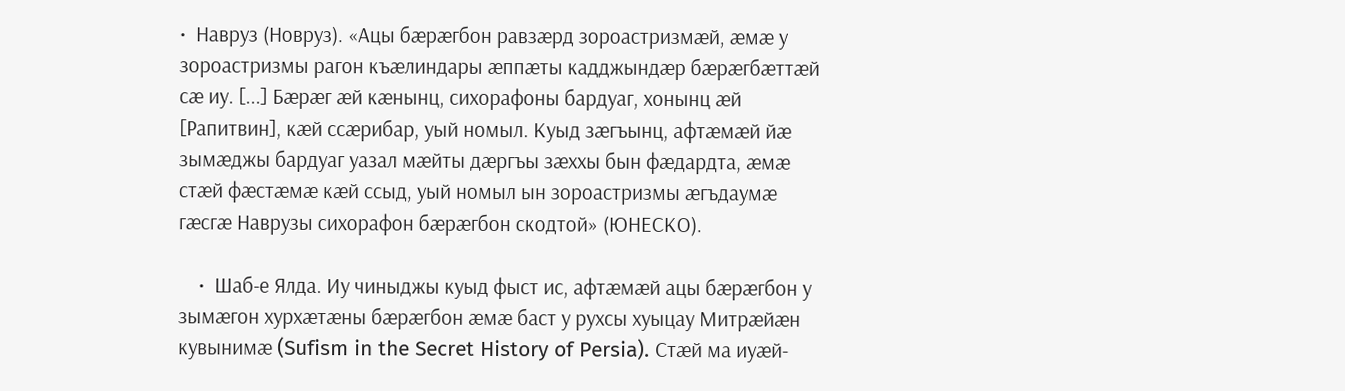•  Навруз (Новруз). «Ацы бӕрӕгбон равзӕрд зороастризмӕй, ӕмӕ у зороастризмы рагон къӕлиндары ӕппӕты кадджындӕр бӕрӕгбӕттӕй сӕ иу. [...] Бӕрӕг ӕй кӕнынц, сихорафоны бардуаг, хонынц ӕй [Рапитвин], кӕй ссӕрибар, уый номыл. Куыд зӕгъынц, афтӕмӕй йӕ зымӕджы бардуаг уазал мӕйты дӕргъы зӕххы бын фӕдардта, ӕмӕ стӕй фӕстӕмӕ кӕй ссыд, уый номыл ын зороастризмы ӕгъдаумӕ гӕсгӕ Наврузы сихорафон бӕрӕгбон скодтой» (ЮНЕСКО).

    •  Шаб-е Ялда. Иу чиныджы куыд фыст ис, афтӕмӕй ацы бӕрӕгбон у зымӕгон хурхӕтӕны бӕрӕгбон ӕмӕ баст у рухсы хуыцау Митрӕйӕн кувынимӕ (Sufism in the Secret History of Persia). Стӕй ма иуӕй-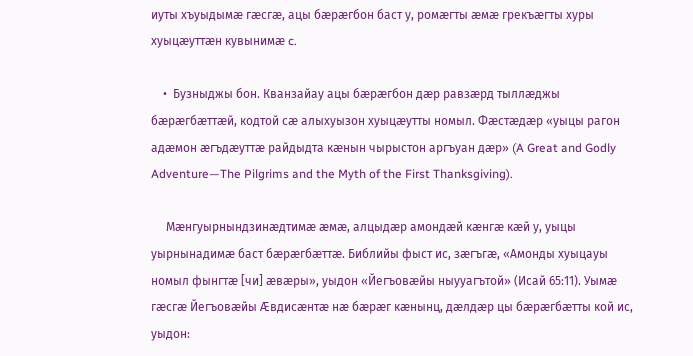иуты хъуыдымӕ гӕсгӕ, ацы бӕрӕгбон баст у, ромӕгты ӕмӕ грекъӕгты хуры хуыцӕуттӕн кувынимӕ c.

    •  Бузныджы бон. Кванзайау ацы бӕрӕгбон дӕр равзӕрд тыллӕджы бӕрӕгбӕттӕй, кодтой сӕ алыхуызон хуыцӕутты номыл. Фӕстӕдӕр «уыцы рагон адӕмон ӕгъдӕуттӕ райдыдта кӕнын чырыстон аргъуан дӕр» (A Great and Godly Adventure—The Pilgrims and the Myth of the First Thanksgiving).

     Мӕнгуырнындзинӕдтимӕ ӕмӕ, алцыдӕр амондӕй кӕнгӕ кӕй у, уыцы уырнынадимӕ баст бӕрӕгбӕттӕ. Библийы фыст ис, зӕгъгӕ, «Амонды хуыцауы номыл фынгтӕ [чи] ӕвӕры», уыдон «Йегъовӕйы ныууагътой» (Исай 65:11). Уымӕ гӕсгӕ Йегъовӕйы Ӕвдисӕнтӕ нӕ бӕрӕг кӕнынц, дӕлдӕр цы бӕрӕгбӕтты кой ис, уыдон: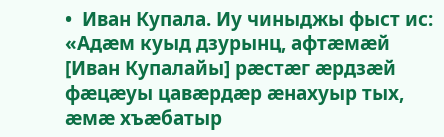•  Иван Купала. Иу чиныджы фыст ис: «Адӕм куыд дзурынц, афтӕмӕй [Иван Купалайы] рӕстӕг ӕрдзӕй фӕцӕуы цавӕрдӕр ӕнахуыр тых, ӕмӕ хъӕбатыр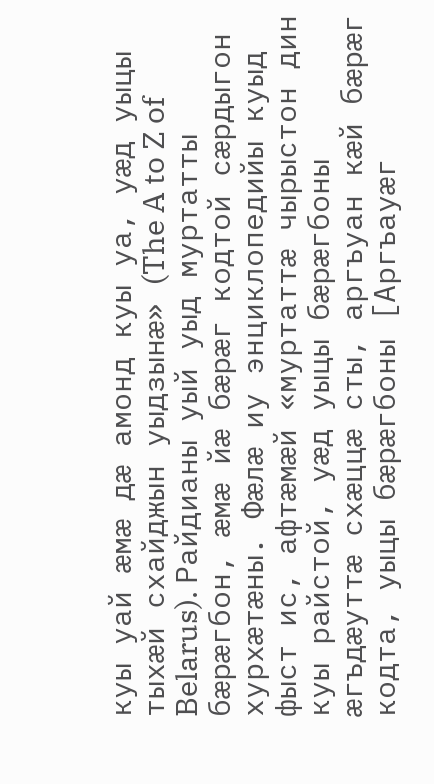куы уай ӕмӕ дӕ амонд куы уа, уӕд уыцы тыхӕй схайджын уыдзынӕ» (The A to Z of Belarus). Райдианы уый уыд муртатты бӕрӕгбон, ӕмӕ йӕ бӕрӕг кодтой сӕрдыгон хурхӕтӕны. Фӕлӕ иу энциклопедийы куыд фыст ис, афтӕмӕй «муртаттӕ чырыстон дин куы райстой, уӕд уыцы бӕрӕгбоны ӕгъдӕуттӕ схӕццӕ сты, аргъуан кӕй бӕрӕг кодта, уыцы бӕрӕгбоны [Аргъауӕг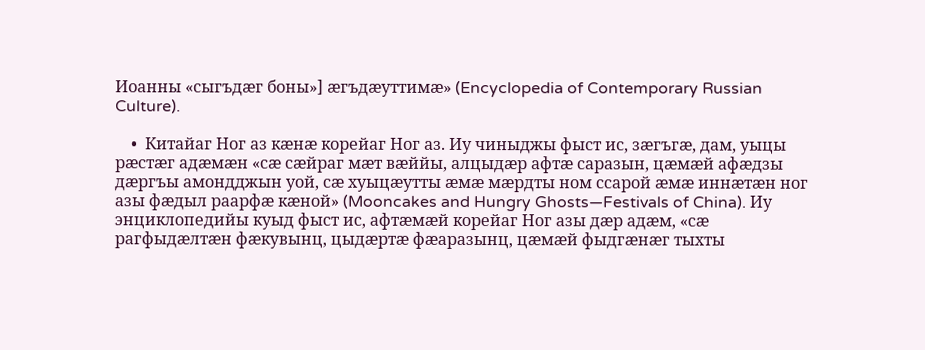Иоанны «сыгъдӕг боны»] ӕгъдӕуттимӕ» (Encyclopedia of Contemporary Russian Culture).

    •  Китайаг Ног аз кӕнӕ корейаг Ног аз. Иу чиныджы фыст ис, зӕгъгӕ, дам, уыцы рӕстӕг адӕмӕн «сӕ сӕйраг мӕт вӕййы, алцыдӕр афтӕ саразын, цӕмӕй афӕдзы дӕргъы амондджын уой, сӕ хуыцӕутты ӕмӕ мӕрдты ном ссарой ӕмӕ иннӕтӕн ног азы фӕдыл раарфӕ кӕной» (Mooncakes and Hungry Ghosts—Festivals of China). Иу энциклопедийы куыд фыст ис, афтӕмӕй корейаг Ног азы дӕр адӕм, «сӕ рагфыдӕлтӕн фӕкувынц, цыдӕртӕ фӕаразынц, цӕмӕй фыдгӕнӕг тыхты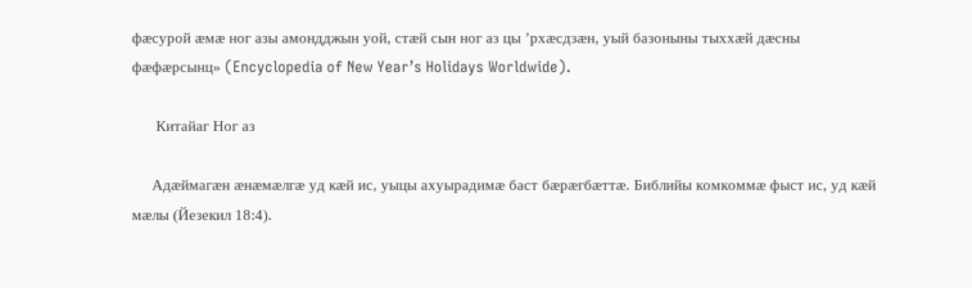фӕсурой ӕмӕ ног азы амондджын уой, стӕй сын ног аз цы ’рхӕсдзӕн, уый базоныны тыххӕй дӕсны фӕфӕрсынц» (Encyclopedia of New Year’s Holidays Worldwide).

      Китайаг Ног аз

     Адӕймагӕн ӕнӕмӕлгӕ уд кӕй ис, уыцы ахуырадимӕ баст бӕрӕгбӕттӕ. Библийы комкоммӕ фыст ис, уд кӕй мӕлы (Йезекил 18:4).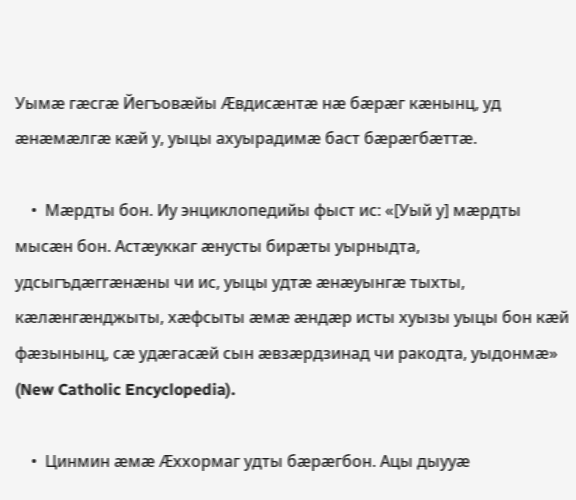Уымӕ гӕсгӕ Йегъовӕйы Ӕвдисӕнтӕ нӕ бӕрӕг кӕнынц, уд ӕнӕмӕлгӕ кӕй у, уыцы ахуырадимӕ баст бӕрӕгбӕттӕ.

    •  Мӕрдты бон. Иу энциклопедийы фыст ис: «[Уый у] мӕрдты мысӕн бон. Астӕуккаг ӕнусты бирӕты уырныдта, удсыгъдӕггӕнӕны чи ис, уыцы удтӕ ӕнӕуынгӕ тыхты, кӕлӕнгӕнджыты, хӕфсыты ӕмӕ ӕндӕр исты хуызы уыцы бон кӕй фӕзынынц, сӕ удӕгасӕй сын ӕвзӕрдзинад чи ракодта, уыдонмӕ» (New Catholic Encyclopedia).

    •  Цинмин ӕмӕ Ӕххормаг удты бӕрӕгбон. Ацы дыууӕ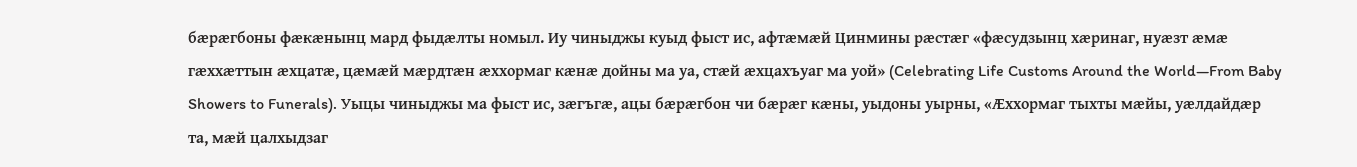бӕрӕгбоны фӕкӕнынц мард фыдӕлты номыл. Иу чиныджы куыд фыст ис, афтӕмӕй Цинмины рӕстӕг «фӕсудзынц хӕринаг, нуӕзт ӕмӕ гӕххӕттын ӕхцатӕ, цӕмӕй мӕрдтӕн ӕххормаг кӕнӕ дойны ма уа, стӕй ӕхцахъуаг ма уой» (Celebrating Life Customs Around the World—From Baby Showers to Funerals). Уыцы чиныджы ма фыст ис, зӕгъгӕ, ацы бӕрӕгбон чи бӕрӕг кӕны, уыдоны уырны, «Ӕххормаг тыхты мӕйы, уӕлдайдӕр та, мӕй цалхыдзаг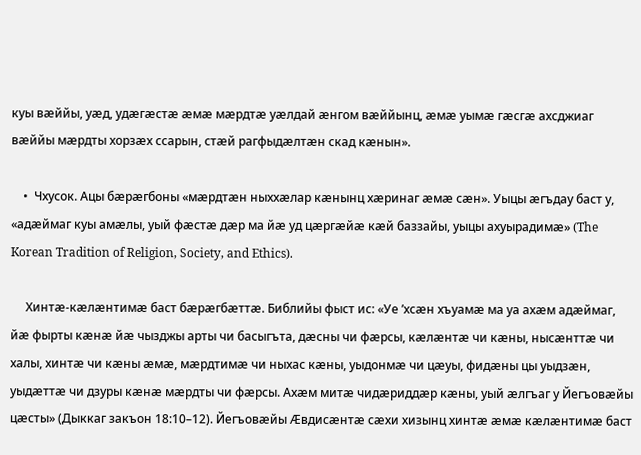куы вӕййы, уӕд, удӕгӕстӕ ӕмӕ мӕрдтӕ уӕлдай ӕнгом вӕййынц, ӕмӕ уымӕ гӕсгӕ ахсджиаг вӕййы мӕрдты хорзӕх ссарын, стӕй рагфыдӕлтӕн скад кӕнын».

    •  Чхусок. Ацы бӕрӕгбоны «мӕрдтӕн ныххӕлар кӕнынц хӕринаг ӕмӕ сӕн». Уыцы ӕгъдау баст у, «адӕймаг куы амӕлы, уый фӕстӕ дӕр ма йӕ уд цӕргӕйӕ кӕй баззайы, уыцы ахуырадимӕ» (The Korean Tradition of Religion, Society, and Ethics).

     Хинтӕ-кӕлӕнтимӕ баст бӕрӕгбӕттӕ. Библийы фыст ис: «Уе ’хсӕн хъуамӕ ма уа ахӕм адӕймаг, йӕ фырты кӕнӕ йӕ чызджы арты чи басыгъта, дӕсны чи фӕрсы, кӕлӕнтӕ чи кӕны, нысӕнттӕ чи халы, хинтӕ чи кӕны ӕмӕ, мӕрдтимӕ чи ныхас кӕны, уыдонмӕ чи цӕуы, фидӕны цы уыдзӕн, уыдӕттӕ чи дзуры кӕнӕ мӕрдты чи фӕрсы. Ахӕм митӕ чидӕриддӕр кӕны, уый ӕлгъаг у Йегъовӕйы цӕсты» (Дыккаг закъон 18:10–12). Йегъовӕйы Ӕвдисӕнтӕ сӕхи хизынц хинтӕ ӕмӕ кӕлӕнтимӕ баст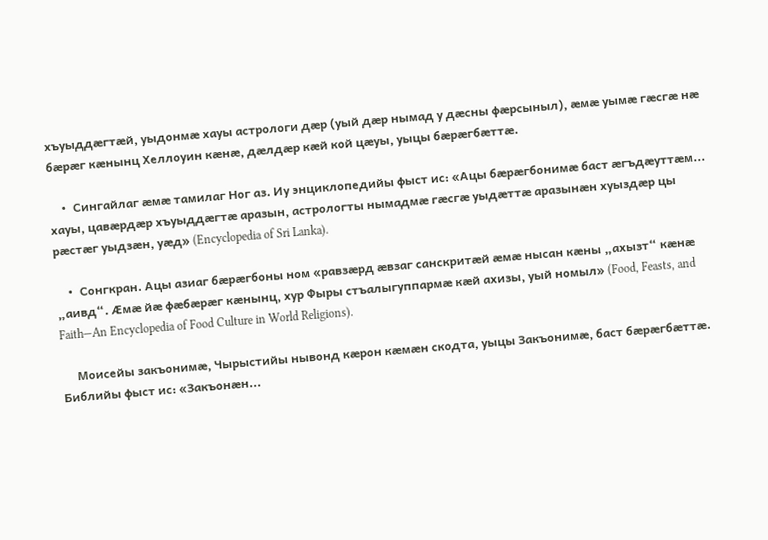хъуыддӕгтӕй, уыдонмӕ хауы астрологи дӕр (уый дӕр нымад у дӕсны фӕрсыныл), ӕмӕ уымӕ гӕсгӕ нӕ бӕрӕг кӕнынц Хеллоуин кӕнӕ, дӕлдӕр кӕй кой цӕуы, уыцы бӕрӕгбӕттӕ.

    •  Сингайлаг ӕмӕ тамилаг Ног аз. Иу энциклопедийы фыст ис: «Ацы бӕрӕгбонимӕ баст ӕгъдӕуттӕм... хауы, цавӕрдӕр хъуыддӕгтӕ аразын, астрологты нымадмӕ гӕсгӕ уыдӕттӕ аразынӕн хуыздӕр цы рӕстӕг уыдзӕн, уӕд» (Encyclopedia of Sri Lanka).

    •  Сонгкран. Ацы азиаг бӕрӕгбоны ном «равзӕрд ӕвзаг санскритӕй ӕмӕ нысан кӕны „ахызт“ кӕнӕ „аивд“. Ӕмӕ йӕ фӕбӕрӕг кӕнынц, хур Фыры стъалыгуппармӕ кӕй ахизы, уый номыл» (Food, Feasts, and Faith—An Encyclopedia of Food Culture in World Religions).

     Моисейы закъонимӕ, Чырыстийы нывонд кӕрон кӕмӕн скодта, уыцы Закъонимӕ, баст бӕрӕгбӕттӕ. Библийы фыст ис: «Закъонӕн...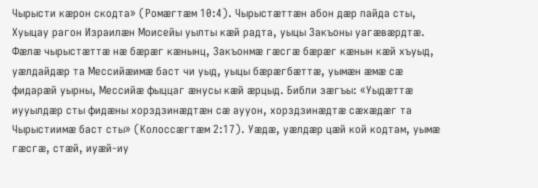Чырысти кӕрон скодта» (Ромӕгтӕм 10:4). Чырыстӕттӕн абон дӕр пайда сты, Хуыцау рагон Израилӕн Моисейы уылты кӕй радта, уыцы Закъоны уагӕвӕрдтӕ. Фӕлӕ чырыстӕттӕ нӕ бӕрӕг кӕнынц, Закъонмӕ гӕсгӕ бӕрӕг кӕнын кӕй хъуыд, уӕлдайдӕр та Мессийӕимӕ баст чи уыд, уыцы бӕрӕгбӕттӕ, уымӕн ӕмӕ сӕ фидарӕй уырны, Мессийӕ фыццаг ӕнусы кӕй ӕрцыд. Библи зӕгъы: «Уыдӕттӕ иууылдӕр сты фидӕны хорздзинӕдтӕн сӕ аууон, хорздзинӕдтӕ сӕхӕдӕг та Чырыстиимӕ баст сты» (Колоссӕгтӕм 2:17). Уӕдӕ, уӕлдӕр цӕй кой кодтам, уымӕ гӕсгӕ, стӕй, иуӕй-иу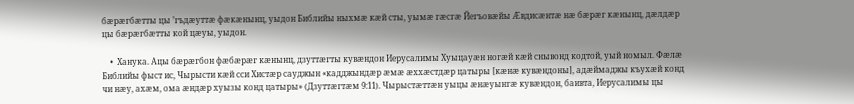бӕрӕгбӕтты цы ’гъдӕуттӕ фӕкӕнынц, уыдон Библийы ныхмӕ кӕй сты, уымӕ гӕсгӕ Йегъовӕйы Ӕвдисӕнтӕ нӕ бӕрӕг кӕнынц, дӕлдӕр цы бӕрӕгбӕтты кой цӕуы, уыдон.

    •  Ханука. Ацы бӕрӕгбон фӕбӕрӕг кӕнынц, дзуттӕгты кувӕндон Иерусалимы Хуыцауӕн ногӕй кӕй снывонд кодтой, уый номыл. Фӕлӕ Библийы фыст ис, Чырысти кӕй сси Хистӕр сауджын «кадджындӕр ӕмӕ ӕххӕстдӕр цатыры [кӕнӕ кувӕндоны], адӕймаджы къухӕй конд чи нӕу, ахӕм, ома ӕндӕр хуызы конд цатыры» (Дзуттӕгтӕм 9:11). Чырыстӕттӕн уыцы ӕнӕуынгӕ кувӕндон, баивта, Иерусалимы цы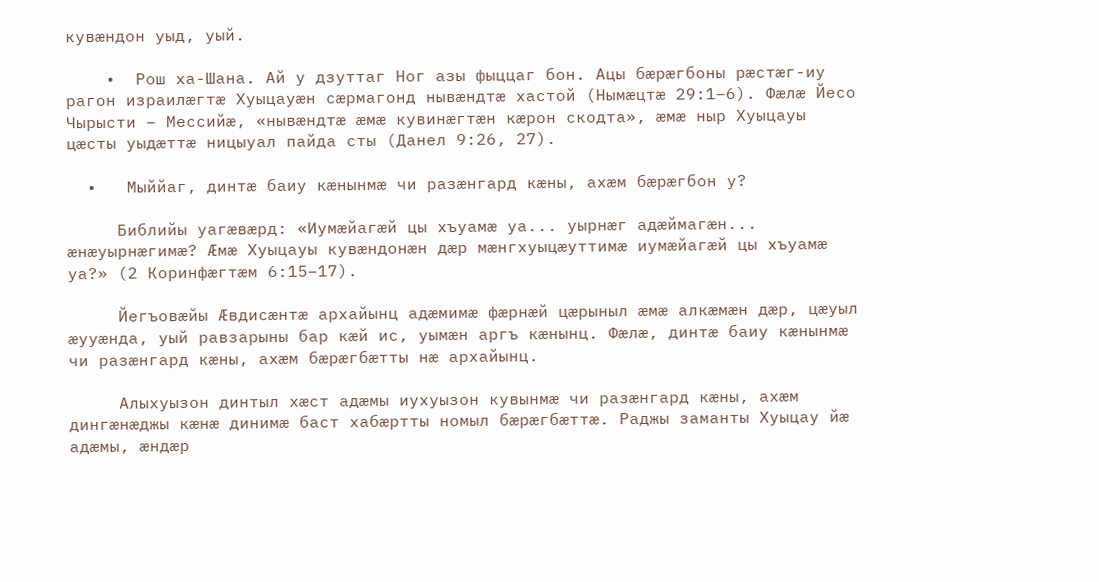кувӕндон уыд, уый.

    •  Рош ха-Шана. Ай у дзуттаг Ног азы фыццаг бон. Ацы бӕрӕгбоны рӕстӕг-иу рагон израилӕгтӕ Хуыцауӕн сӕрмагонд нывӕндтӕ хастой (Нымӕцтӕ 29:1–6). Фӕлӕ Йесо Чырысти – Мессийӕ, «нывӕндтӕ ӕмӕ кувинӕгтӕн кӕрон скодта», ӕмӕ ныр Хуыцауы цӕсты уыдӕттӕ ницыуал пайда сты (Данел 9:26, 27).

  •   Мыййаг, динтӕ баиу кӕнынмӕ чи разӕнгард кӕны, ахӕм бӕрӕгбон у?

     Библийы уагӕвӕрд: «Иумӕйагӕй цы хъуамӕ уа... уырнӕг адӕймагӕн... ӕнӕуырнӕгимӕ? Ӕмӕ Хуыцауы кувӕндонӕн дӕр мӕнгхуыцӕуттимӕ иумӕйагӕй цы хъуамӕ уа?» (2 Коринфӕгтӕм 6:15–17).

     Йегъовӕйы Ӕвдисӕнтӕ архайынц адӕмимӕ фӕрнӕй цӕрыныл ӕмӕ алкӕмӕн дӕр, цӕуыл ӕууӕнда, уый равзарыны бар кӕй ис, уымӕн аргъ кӕнынц. Фӕлӕ, динтӕ баиу кӕнынмӕ чи разӕнгард кӕны, ахӕм бӕрӕгбӕтты нӕ архайынц.

     Алыхуызон динтыл хӕст адӕмы иухуызон кувынмӕ чи разӕнгард кӕны, ахӕм дингӕнӕджы кӕнӕ динимӕ баст хабӕртты номыл бӕрӕгбӕттӕ. Раджы заманты Хуыцау йӕ адӕмы, ӕндӕр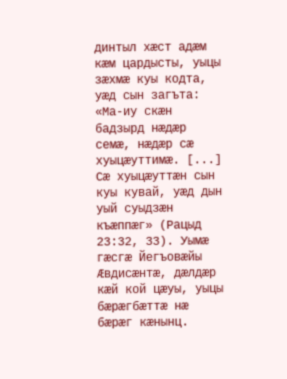динтыл хӕст адӕм кӕм цардысты, уыцы зӕхмӕ куы кодта, уӕд сын загъта: «Ма-иу скӕн бадзырд нӕдӕр семӕ, нӕдӕр сӕ хуыцӕуттимӕ. [...] Сӕ хуыцӕуттӕн сын куы кувай, уӕд дын уый суыдзӕн къӕппӕг» (Рацыд 23:32, 33). Уымӕ гӕсгӕ Йегъовӕйы Ӕвдисӕнтӕ, дӕлдӕр кӕй кой цӕуы, уыцы бӕрӕгбӕттӕ нӕ бӕрӕг кӕнынц.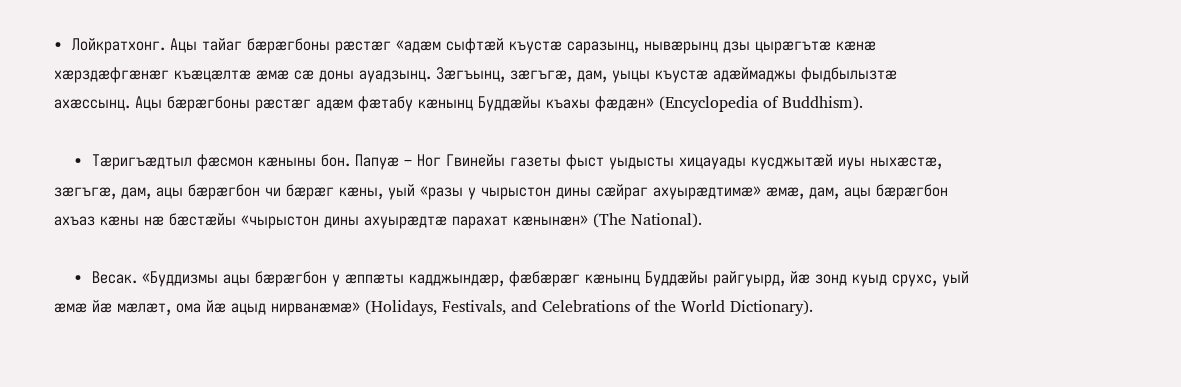•  Лойкратхонг. Ацы тайаг бӕрӕгбоны рӕстӕг «адӕм сыфтӕй къустӕ саразынц, нывӕрынц дзы цырӕгътӕ кӕнӕ хӕрздӕфгӕнӕг къӕцӕлтӕ ӕмӕ сӕ доны ауадзынц. Зӕгъынц, зӕгъгӕ, дам, уыцы къустӕ адӕймаджы фыдбылызтӕ ахӕссынц. Ацы бӕрӕгбоны рӕстӕг адӕм фӕтабу кӕнынц Буддӕйы къахы фӕдӕн» (Encyclopedia of Buddhism).

    •  Тӕригъӕдтыл фӕсмон кӕныны бон. Папуӕ – Ног Гвинейы газеты фыст уыдысты хицауады кусджытӕй иуы ныхӕстӕ, зӕгъгӕ, дам, ацы бӕрӕгбон чи бӕрӕг кӕны, уый «разы у чырыстон дины сӕйраг ахуырӕдтимӕ» ӕмӕ, дам, ацы бӕрӕгбон ахъаз кӕны нӕ бӕстӕйы «чырыстон дины ахуырӕдтӕ парахат кӕнынӕн» (The National).

    •  Весак. «Буддизмы ацы бӕрӕгбон у ӕппӕты кадджындӕр, фӕбӕрӕг кӕнынц Буддӕйы райгуырд, йӕ зонд куыд срухс, уый ӕмӕ йӕ мӕлӕт, ома йӕ ацыд нирванӕмӕ» (Holidays, Festivals, and Celebrations of the World Dictionary).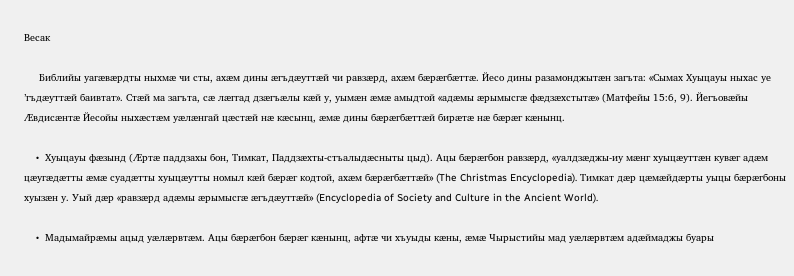Весак

     Библийы уагӕвӕрдты ныхмӕ чи сты, ахӕм дины ӕгъдӕуттӕй чи равзӕрд, ахӕм бӕрӕгбӕттӕ. Йесо дины разамонджытӕн загъта: «Сымах Хуыцауы ныхас уе ’гъдӕуттӕй баивтат». Стӕй ма загъта, сӕ лӕггад дзӕгъӕлы кӕй у, уымӕн ӕмӕ амыдтой «адӕмы ӕрымысгӕ фӕдзӕхстытӕ» (Матфейы 15:6, 9). Йегъовӕйы Ӕвдисӕнтӕ Йесойы ныхӕстӕм уӕлӕнгай цӕстӕй нӕ кӕсынц, ӕмӕ дины бӕрӕгбӕттӕй бирӕтӕ нӕ бӕрӕг кӕнынц.

    •  Хуыцауы фӕзынд (Ӕртӕ паддзахы бон, Тимкат, Паддзӕхты-стъалыдӕсныты цыд). Ацы бӕрӕгбон равзӕрд, «уалдзӕджы-иу мӕнг хуыцӕуттӕн кувӕг адӕм цӕугӕдӕтты ӕмӕ суадӕтты хуыцӕутты номыл кӕй бӕрӕг кодтой, ахӕм бӕрӕгбӕттӕй» (The Christmas Encyclopedia). Тимкат дӕр цӕмӕйдӕрты уыцы бӕрӕгбоны хуызӕн у. Уый дӕр «равзӕрд адӕмы ӕрымысгӕ ӕгъдӕуттӕй» (Encyclopedia of Society and Culture in the Ancient World).

    •  Мадымайрӕмы ацыд уӕлӕрвтӕм. Ацы бӕрӕгбон бӕрӕг кӕнынц, афтӕ чи хъуыды кӕны, ӕмӕ Чырыстийы мад уӕлӕрвтӕм адӕймаджы буары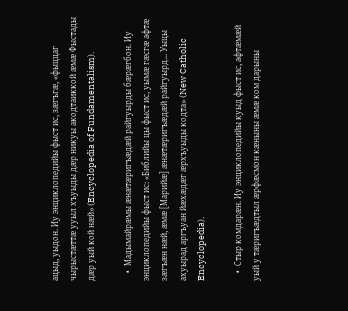ацыд, уыдон. Иу энциклопедийы фыст ис, зӕгъгӕ, «фыццаг чырыстӕттӕ ууыл хъуыды дӕр никуы акодтаиккой ӕмӕ Фыстады дӕр уый кой нӕй» (Encyclopedia of Fundamentalism).

    •  Мадымайрӕмы ӕнӕтӕригъӕдӕй райгуырды бӕрӕгбон. Иу энциклопедийы фыст ис: «Библийы цы фыст ис, уымӕ гӕсгӕ афтӕ зӕгъӕн нӕй, ӕмӕ [Марийӕ] ӕнӕтӕригъӕдӕй райгуырд... Уыцы ахуырад аргъуан йӕхӕдӕг ӕрхъуыды кодта» (New Catholic Encyclopedia).

    •  Стыр комдарӕн. Иу энциклопедийы куыд фыст ис, афтӕмӕй уый у тӕригъӕдтыл ӕрфӕсмон кӕныны ӕмӕ ком дарыны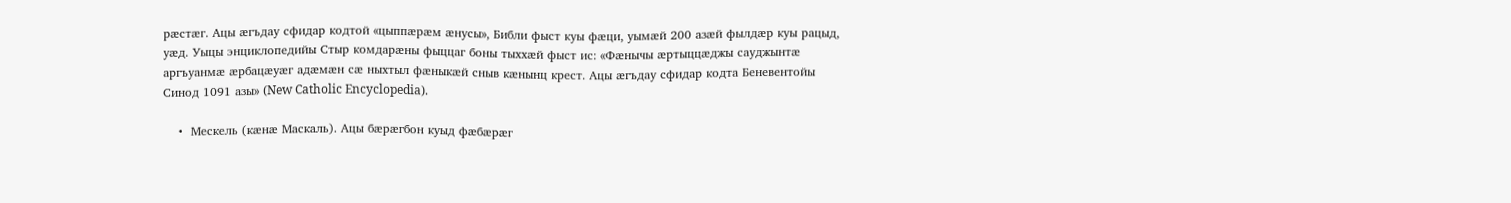рӕстӕг. Ацы ӕгъдау сфидар кодтой «цыппӕрӕм ӕнусы», Библи фыст куы фӕци, уымӕй 200 азӕй фылдӕр куы рацыд, уӕд. Уыцы энциклопедийы Стыр комдарӕны фыццаг боны тыххӕй фыст ис: «Фӕнычы ӕртыццӕджы сауджынтӕ аргъуанмӕ ӕрбацӕуӕг адӕмӕн сӕ ныхтыл фӕныкӕй сныв кӕнынц крест. Ацы ӕгъдау сфидар кодта Беневентойы Синод 1091 азы» (New Catholic Encyclopedia).

    •  Мескель (кӕнӕ Маскаль). Ацы бӕрӕгбон куыд фӕбӕрӕг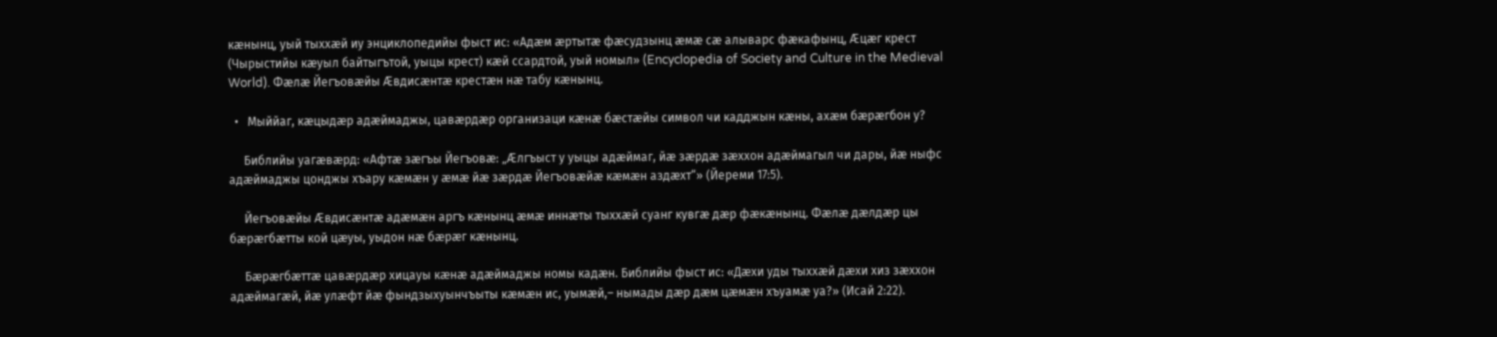кӕнынц, уый тыххӕй иу энциклопедийы фыст ис: «Адӕм ӕртытӕ фӕсудзынц ӕмӕ сӕ алыварс фӕкафынц, Ӕцӕг крест (Чырыстийы кӕуыл байтыгътой, уыцы крест) кӕй ссардтой, уый номыл» (Encyclopedia of Society and Culture in the Medieval World). Фӕлӕ Йегъовӕйы Ӕвдисӕнтӕ крестӕн нӕ табу кӕнынц.

  •   Мыййаг, кӕцыдӕр адӕймаджы, цавӕрдӕр организаци кӕнӕ бӕстӕйы символ чи кадджын кӕны, ахӕм бӕрӕгбон у?

     Библийы уагӕвӕрд: «Афтӕ зӕгъы Йегъовӕ: „Ӕлгъыст у уыцы адӕймаг, йӕ зӕрдӕ зӕххон адӕймагыл чи дары, йӕ ныфс адӕймаджы цонджы хъару кӕмӕн у ӕмӕ йӕ зӕрдӕ Йегъовӕйӕ кӕмӕн аздӕхт“» (Йереми 17:5).

     Йегъовӕйы Ӕвдисӕнтӕ адӕмӕн аргъ кӕнынц ӕмӕ иннӕты тыххӕй суанг кувгӕ дӕр фӕкӕнынц. Фӕлӕ дӕлдӕр цы бӕрӕгбӕтты кой цӕуы, уыдон нӕ бӕрӕг кӕнынц.

     Бӕрӕгбӕттӕ цавӕрдӕр хицауы кӕнӕ адӕймаджы номы кадӕн. Библийы фыст ис: «Дӕхи уды тыххӕй дӕхи хиз зӕххон адӕймагӕй, йӕ улӕфт йӕ фындзыхуынчъыты кӕмӕн ис, уымӕй,– нымады дӕр дӕм цӕмӕн хъуамӕ уа?» (Исай 2:22).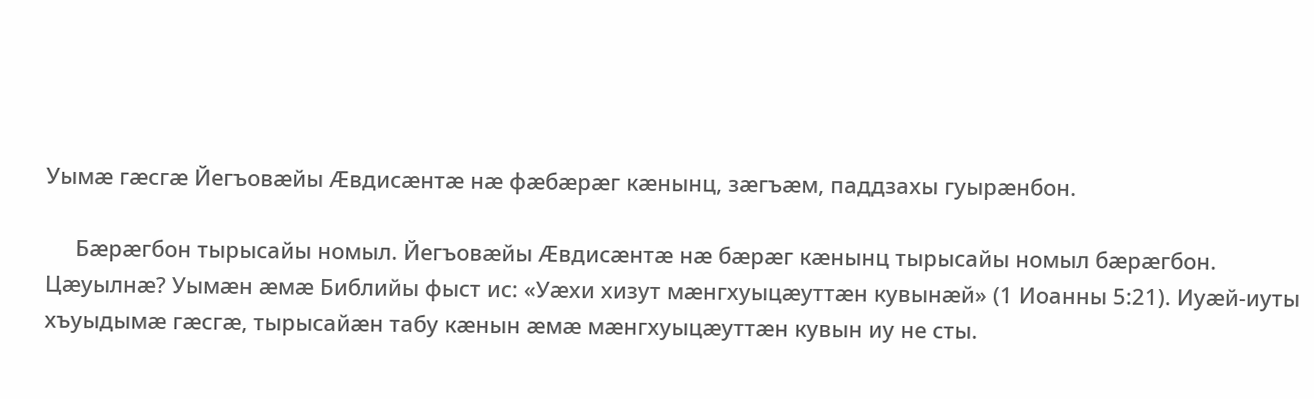Уымӕ гӕсгӕ Йегъовӕйы Ӕвдисӕнтӕ нӕ фӕбӕрӕг кӕнынц, зӕгъӕм, паддзахы гуырӕнбон.

     Бӕрӕгбон тырысайы номыл. Йегъовӕйы Ӕвдисӕнтӕ нӕ бӕрӕг кӕнынц тырысайы номыл бӕрӕгбон. Цӕуылнӕ? Уымӕн ӕмӕ Библийы фыст ис: «Уӕхи хизут мӕнгхуыцӕуттӕн кувынӕй» (1 Иоанны 5:21). Иуӕй-иуты хъуыдымӕ гӕсгӕ, тырысайӕн табу кӕнын ӕмӕ мӕнгхуыцӕуттӕн кувын иу не сты.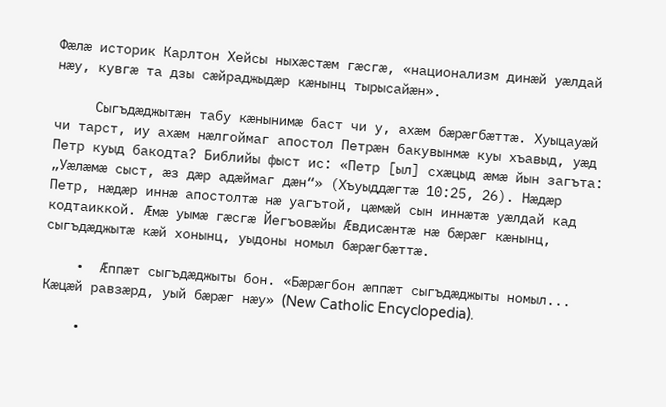Фӕлӕ историк Карлтон Хейсы ныхӕстӕм гӕсгӕ, «национализм динӕй уӕлдай нӕу, кувгӕ та дзы сӕйраджыдӕр кӕнынц тырысайӕн».

     Сыгъдӕджытӕн табу кӕнынимӕ баст чи у, ахӕм бӕрӕгбӕттӕ. Хуыцауӕй чи тарст, иу ахӕм нӕлгоймаг апостол Петрӕн бакувынмӕ куы хъавыд, уӕд Петр куыд бакодта? Библийы фыст ис: «Петр [ыл] схӕцыд ӕмӕ йын загъта: „Уӕлӕмӕ сыст, ӕз дӕр адӕймаг дӕн“» (Хъуыддӕгтӕ 10:25, 26). Нӕдӕр Петр, нӕдӕр иннӕ апостолтӕ нӕ уагътой, цӕмӕй сын иннӕтӕ уӕлдай кад кодтаиккой. Ӕмӕ уымӕ гӕсгӕ Йегъовӕйы Ӕвдисӕнтӕ нӕ бӕрӕг кӕнынц, сыгъдӕджытӕ кӕй хонынц, уыдоны номыл бӕрӕгбӕттӕ.

    •  Ӕппӕт сыгъдӕджыты бон. «Бӕрӕгбон ӕппӕт сыгъдӕджыты номыл... Кӕцӕй равзӕрд, уый бӕрӕг нӕу» (New Catholic Encyclopedia).

    •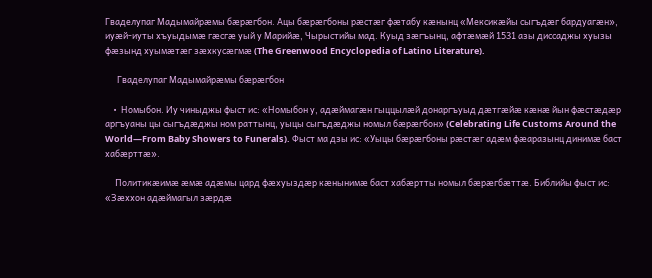Гваделупаг Мадымайрӕмы бӕрӕгбон. Ацы бӕрӕгбоны рӕстӕг фӕтабу кӕнынц «Мексикӕйы сыгъдӕг бардуагӕн», иуӕй-иуты хъуыдымӕ гӕсгӕ уый у Марийӕ, Чырыстийы мад. Куыд зӕгъынц, афтӕмӕй 1531 азы диссаджы хуызы фӕзынд хуымӕтӕг зӕхкусӕгмӕ (The Greenwood Encyclopedia of Latino Literature).

      Гваделупаг Мадымайрӕмы бӕрӕгбон

    •  Номыбон. Иу чиныджы фыст ис: «Номыбон у, адӕймагӕн гыццылӕй донаргъуыд дӕтгӕйӕ кӕнӕ йын фӕстӕдӕр аргъуаны цы сыгъдӕджы ном раттынц, уыцы сыгъдӕджы номыл бӕрӕгбон» (Celebrating Life Customs Around the World—From Baby Showers to Funerals). Фыст ма дзы ис: «Уыцы бӕрӕгбоны рӕстӕг адӕм фӕаразынц динимӕ баст хабӕрттӕ».

     Политикӕимӕ ӕмӕ адӕмы цард фӕхуыздӕр кӕнынимӕ баст хабӕртты номыл бӕрӕгбӕттӕ. Библийы фыст ис: «Зӕххон адӕймагыл зӕрдӕ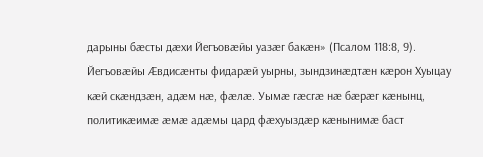дарыны бӕсты дӕхи Йегъовӕйы уазӕг бакӕн» (Псалом 118:8, 9). Йегъовӕйы Ӕвдисӕнты фидарӕй уырны, зындзинӕдтӕн кӕрон Хуыцау кӕй скӕндзӕн, адӕм нӕ, фӕлӕ. Уымӕ гӕсгӕ нӕ бӕрӕг кӕнынц, политикӕимӕ ӕмӕ адӕмы цард фӕхуыздӕр кӕнынимӕ баст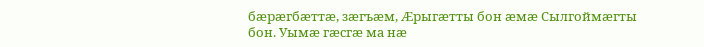бӕрӕгбӕттӕ, зӕгъӕм, Ӕрыгӕтты бон ӕмӕ Сылгоймӕгты бон. Уымӕ гӕсгӕ ма нӕ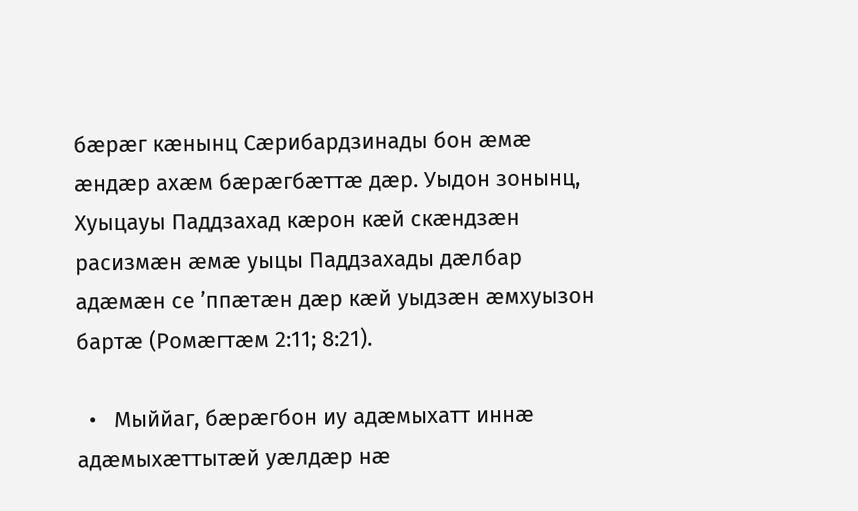бӕрӕг кӕнынц Сӕрибардзинады бон ӕмӕ ӕндӕр ахӕм бӕрӕгбӕттӕ дӕр. Уыдон зонынц, Хуыцауы Паддзахад кӕрон кӕй скӕндзӕн расизмӕн ӕмӕ уыцы Паддзахады дӕлбар адӕмӕн се ’ппӕтӕн дӕр кӕй уыдзӕн ӕмхуызон бартӕ (Ромӕгтӕм 2:11; 8:21).

  •   Мыййаг, бӕрӕгбон иу адӕмыхатт иннӕ адӕмыхӕттытӕй уӕлдӕр нӕ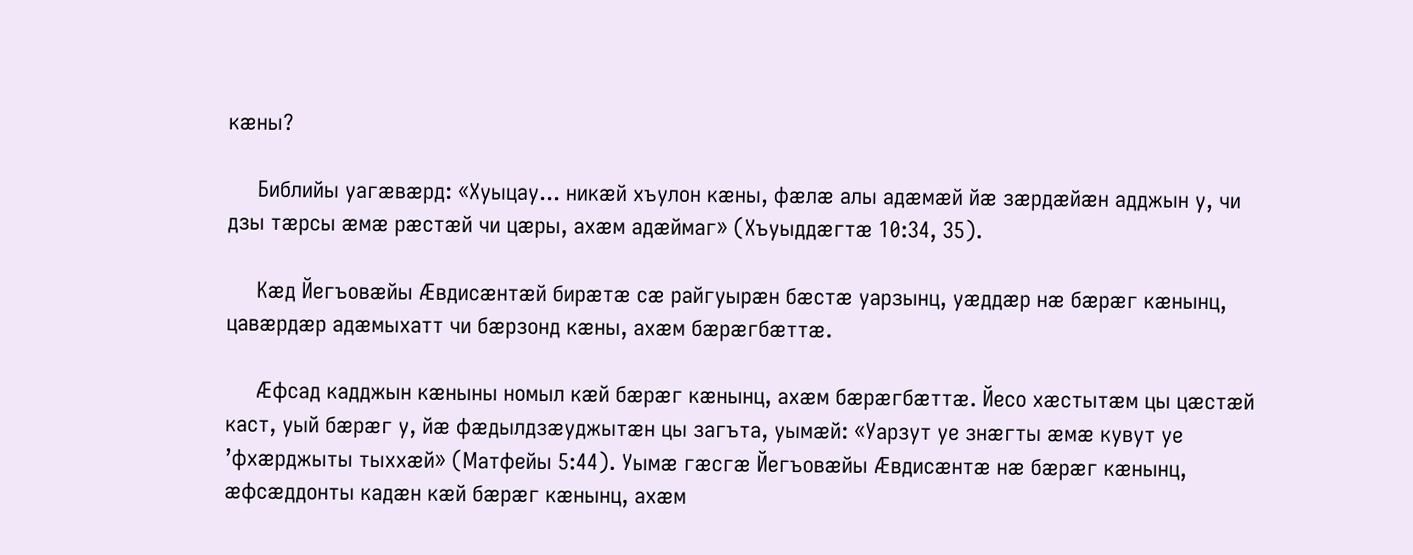кӕны?

     Библийы уагӕвӕрд: «Хуыцау... никӕй хъулон кӕны, фӕлӕ алы адӕмӕй йӕ зӕрдӕйӕн адджын у, чи дзы тӕрсы ӕмӕ рӕстӕй чи цӕры, ахӕм адӕймаг» (Хъуыддӕгтӕ 10:34, 35).

     Кӕд Йегъовӕйы Ӕвдисӕнтӕй бирӕтӕ сӕ райгуырӕн бӕстӕ уарзынц, уӕддӕр нӕ бӕрӕг кӕнынц, цавӕрдӕр адӕмыхатт чи бӕрзонд кӕны, ахӕм бӕрӕгбӕттӕ.

     Ӕфсад кадджын кӕныны номыл кӕй бӕрӕг кӕнынц, ахӕм бӕрӕгбӕттӕ. Йесо хӕстытӕм цы цӕстӕй каст, уый бӕрӕг у, йӕ фӕдылдзӕуджытӕн цы загъта, уымӕй: «Уарзут уе знӕгты ӕмӕ кувут уе ’фхӕрджыты тыххӕй» (Матфейы 5:44). Уымӕ гӕсгӕ Йегъовӕйы Ӕвдисӕнтӕ нӕ бӕрӕг кӕнынц, ӕфсӕддонты кадӕн кӕй бӕрӕг кӕнынц, ахӕм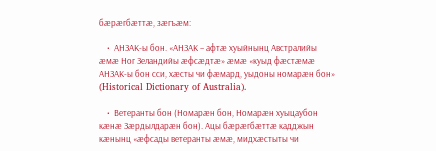бӕрӕгбӕттӕ, зӕгъӕм:

    •  АНЗАК-ы бон. «АНЗАК – афтӕ хуыйнынц Австралийы ӕмӕ Ног Зеландийы ӕфсӕдтӕ» ӕмӕ «куыд фӕстӕмӕ АНЗАК-ы бон сси, хӕсты чи фӕмард, уыдоны номарӕн бон» (Historical Dictionary of Australia).

    •  Ветеранты бон (Номарӕн бон, Номарӕн хуыцаубон кӕнӕ Зӕрдылдарӕн бон). Ацы бӕрӕгбӕттӕ кадджын кӕнынц «ӕфсады ветеранты ӕмӕ, мидхӕстыты чи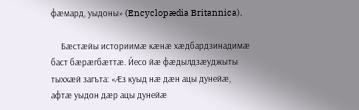фӕмард, уыдоны» (Encyclopædia Britannica).

     Бӕстӕйы историимӕ кӕнӕ хӕдбардзинадимӕ баст бӕрӕгбӕттӕ. Йесо йӕ фӕдылдзӕуджыты тыххӕй загъта: «Ӕз куыд нӕ дӕн ацы дунейӕ, афтӕ уыдон дӕр ацы дунейӕ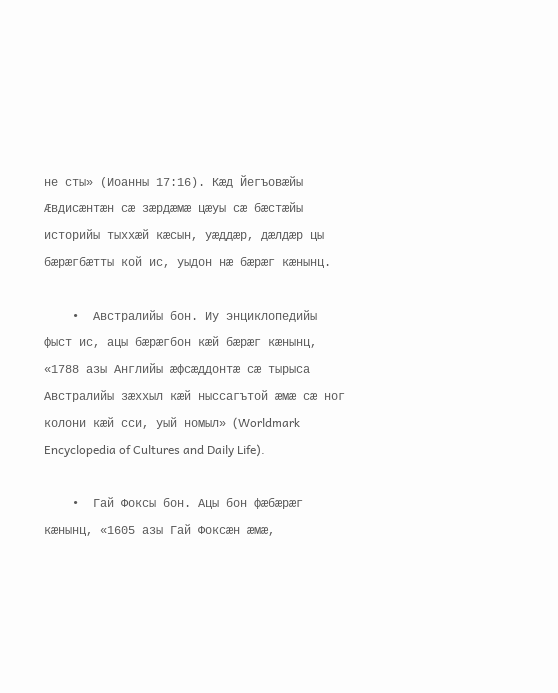не сты» (Иоанны 17:16). Кӕд Йегъовӕйы Ӕвдисӕнтӕн сӕ зӕрдӕмӕ цӕуы сӕ бӕстӕйы историйы тыххӕй кӕсын, уӕддӕр, дӕлдӕр цы бӕрӕгбӕтты кой ис, уыдон нӕ бӕрӕг кӕнынц.

    •  Австралийы бон. Иу энциклопедийы фыст ис, ацы бӕрӕгбон кӕй бӕрӕг кӕнынц, «1788 азы Английы ӕфсӕддонтӕ сӕ тырыса Австралийы зӕххыл кӕй ныссагътой ӕмӕ сӕ ног колони кӕй сси, уый номыл» (Worldmark Encyclopedia of Cultures and Daily Life).

    •  Гай Фоксы бон. Ацы бон фӕбӕрӕг кӕнынц, «1605 азы Гай Фоксӕн ӕмӕ,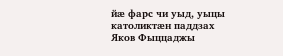йӕ фарс чи уыд, уыцы католиктӕн паддзах Яков Фыццаджы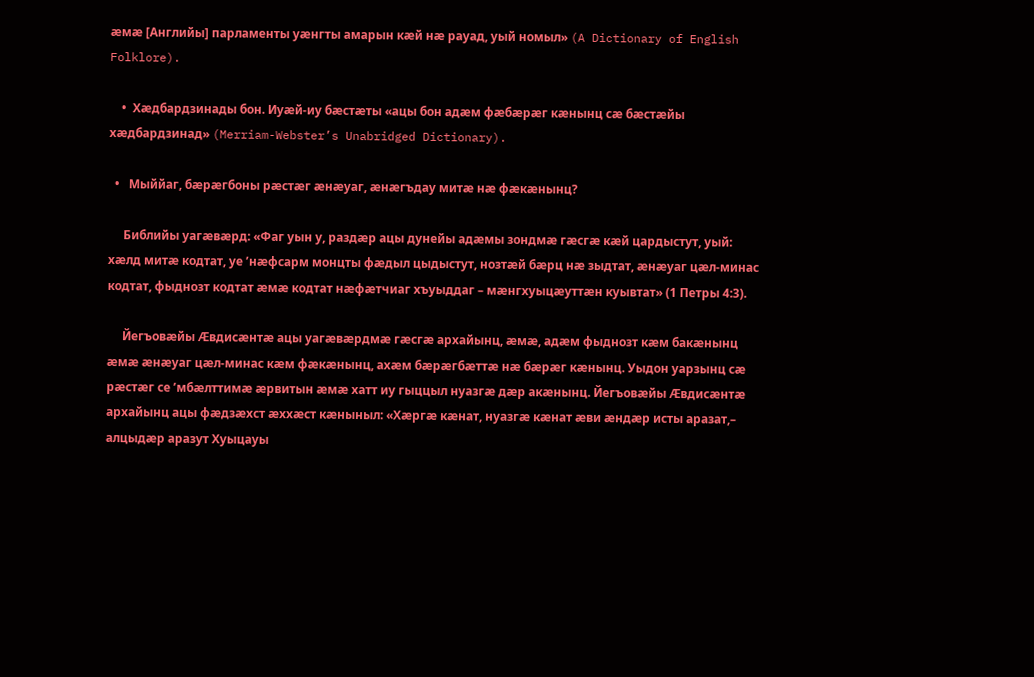ӕмӕ [Английы] парламенты уӕнгты амарын кӕй нӕ рауад, уый номыл» (A Dictionary of English Folklore).

    •  Хӕдбардзинады бон. Иуӕй-иу бӕстӕты «ацы бон адӕм фӕбӕрӕг кӕнынц сӕ бӕстӕйы хӕдбардзинад» (Merriam-Webster’s Unabridged Dictionary).

  •   Мыййаг, бӕрӕгбоны рӕстӕг ӕнӕуаг, ӕнӕгъдау митӕ нӕ фӕкӕнынц?

     Библийы уагӕвӕрд: «Фаг уын у, раздӕр ацы дунейы адӕмы зондмӕ гӕсгӕ кӕй цардыстут, уый: хӕлд митӕ кодтат, уе ’нӕфсарм монцты фӕдыл цыдыстут, нозтӕй бӕрц нӕ зыдтат, ӕнӕуаг цӕл-минас кодтат, фыднозт кодтат ӕмӕ кодтат нӕфӕтчиаг хъуыддаг – мӕнгхуыцӕуттӕн куывтат» (1 Петры 4:3).

     Йегъовӕйы Ӕвдисӕнтӕ ацы уагӕвӕрдмӕ гӕсгӕ архайынц, ӕмӕ, адӕм фыднозт кӕм бакӕнынц ӕмӕ ӕнӕуаг цӕл-минас кӕм фӕкӕнынц, ахӕм бӕрӕгбӕттӕ нӕ бӕрӕг кӕнынц. Уыдон уарзынц сӕ рӕстӕг се ’мбӕлттимӕ ӕрвитын ӕмӕ хатт иу гыццыл нуазгӕ дӕр акӕнынц. Йегъовӕйы Ӕвдисӕнтӕ архайынц ацы фӕдзӕхст ӕххӕст кӕныныл: «Хӕргӕ кӕнат, нуазгӕ кӕнат ӕви ӕндӕр исты аразат,– алцыдӕр аразут Хуыцауы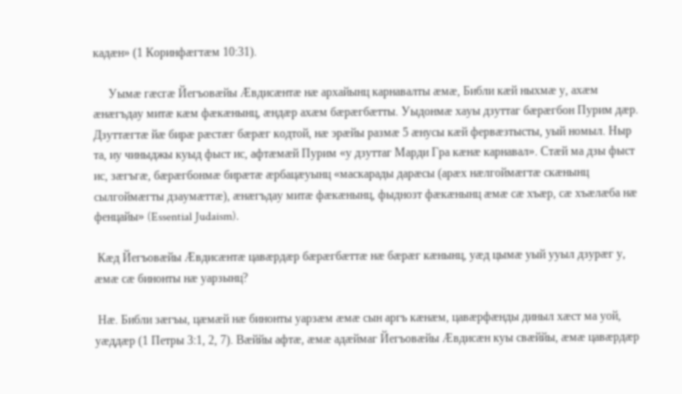кадӕн» (1 Коринфӕгтӕм 10:31).

     Уымӕ гӕсгӕ Йегъовӕйы Ӕвдисӕнтӕ нӕ архайынц карнавалты ӕмӕ, Библи кӕй ныхмӕ у, ахӕм ӕнӕгъдау митӕ кӕм фӕкӕнынц, ӕндӕр ахӕм бӕрӕгбӕтты. Уыдонмӕ хауы дзуттаг бӕрӕгбон Пурим дӕр. Дзуттӕгтӕ йӕ бирӕ рӕстӕг бӕрӕг кодтой, нӕ эрӕйы размӕ 5 ӕнусы кӕй фервӕзтысты, уый номыл. Ныр та, иу чиныджы куыд фыст ис, афтӕмӕй Пурим «у дзуттаг Марди Гра кӕнӕ карнавал». Стӕй ма дзы фыст ис, зӕгъгӕ, бӕрӕгбонмӕ бирӕтӕ ӕрбацӕуынц «маскарады дарӕсы (арӕх нӕлгоймӕгтӕ скӕнынц сылгоймӕгты дзаумӕттӕ), ӕнӕгъдау митӕ фӕкӕнынц, фыднозт фӕкӕнынц ӕмӕ сӕ хъӕр, сӕ хъӕлӕба нӕ фенцайы» (Essential Judaism).

 Кӕд Йегъовӕйы Ӕвдисӕнтӕ цавӕрдӕр бӕрӕгбӕттӕ нӕ бӕрӕг кӕнынц, уӕд цымӕ уый ууыл дзурӕг у, ӕмӕ сӕ бинонты нӕ уарзынц?

 Нӕ. Библи зӕгъы, цӕмӕй нӕ бинонты уарзӕм ӕмӕ сын аргъ кӕнӕм, цавӕрфӕнды диныл хӕст ма уой, уӕддӕр (1 Петры 3:1, 2, 7). Вӕййы афтӕ, ӕмӕ адӕймаг Йегъовӕйы Ӕвдисӕн куы свӕййы, ӕмӕ цавӕрдӕр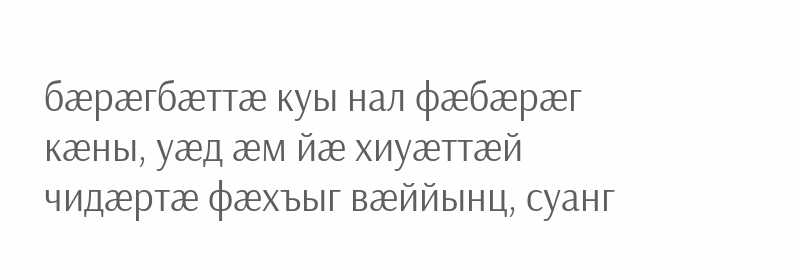бӕрӕгбӕттӕ куы нал фӕбӕрӕг кӕны, уӕд ӕм йӕ хиуӕттӕй чидӕртӕ фӕхъыг вӕййынц, суанг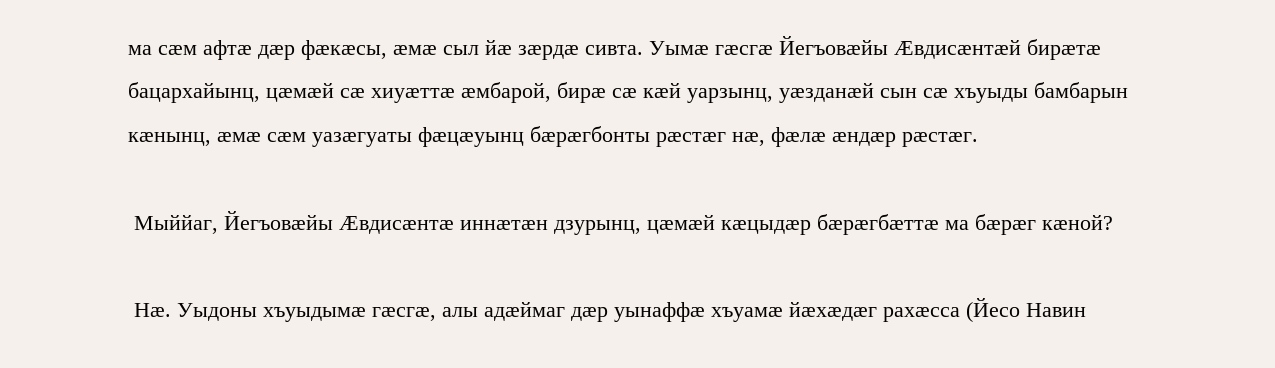ма сӕм афтӕ дӕр фӕкӕсы, ӕмӕ сыл йӕ зӕрдӕ сивта. Уымӕ гӕсгӕ Йегъовӕйы Ӕвдисӕнтӕй бирӕтӕ бацархайынц, цӕмӕй сӕ хиуӕттӕ ӕмбарой, бирӕ сӕ кӕй уарзынц, уӕзданӕй сын сӕ хъуыды бамбарын кӕнынц, ӕмӕ сӕм уазӕгуаты фӕцӕуынц бӕрӕгбонты рӕстӕг нӕ, фӕлӕ ӕндӕр рӕстӕг.

 Мыййаг, Йегъовӕйы Ӕвдисӕнтӕ иннӕтӕн дзурынц, цӕмӕй кӕцыдӕр бӕрӕгбӕттӕ ма бӕрӕг кӕной?

 Нӕ. Уыдоны хъуыдымӕ гӕсгӕ, алы адӕймаг дӕр уынаффӕ хъуамӕ йӕхӕдӕг рахӕсса (Йесо Навин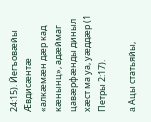24:15). Йегъовӕйы Ӕвдисӕнтӕ «алкӕмӕн дӕр кад кӕнынц», адӕймаг цавӕрфӕнды диныл хӕст ма уа, уӕддӕр (1 Петры 2:17).

a Ацы статьяйы,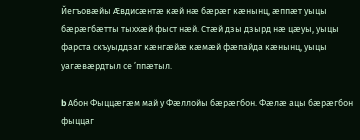Йегъовӕйы Ӕвдисӕнтӕ кӕй нӕ бӕрӕг кӕнынц, ӕппӕт уыцы бӕрӕгбӕтты тыххӕй фыст нӕй. Стӕй дзы дзырд нӕ цӕуы, уыцы фарста скъуыддзаг кӕнгӕйӕ кӕмӕй фӕпайда кӕнынц, уыцы уагӕвӕрдтыл се ’ппӕтыл.

b Абон Фыццӕгӕм май у Фӕллойы бӕрӕгбон. Фӕлӕ ацы бӕрӕгбон фыццаг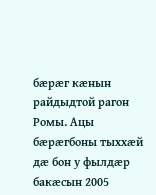бӕрӕг кӕнын райдыдтой рагон Ромы. Ацы бӕрӕгбоны тыххӕй дӕ бон у фылдӕр бакӕсын 2005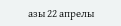азы 22 апрелы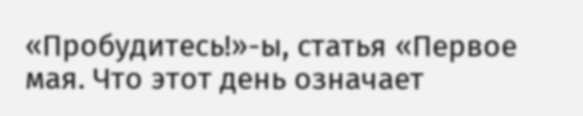«Пробудитесь!»-ы, статья «Первое мая. Что этот день означает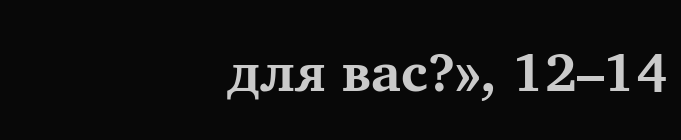для вас?», 12–14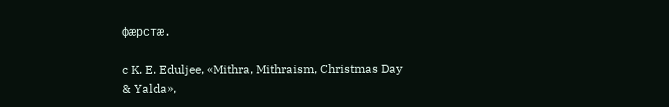фӕрстӕ.

c K. E. Eduljee, «Mithra, Mithraism, Christmas Day & Yalda»,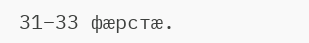31–33 фӕрстӕ.